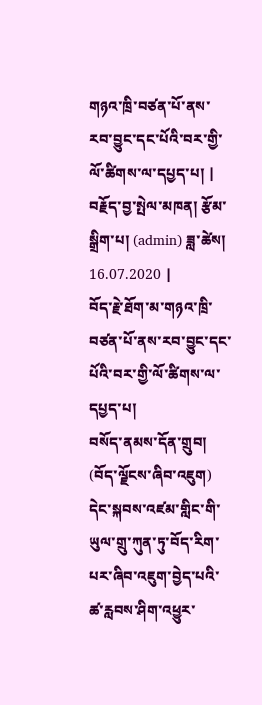གཉའ་ཁྲི་བཙན་པོ་ནས་རབ་བྱུང་དང་པོའི་བར་གྱི་ལོ་ཚིགས་ལ་དཔྱད་པ། |
བརྗོད་བྱ་སྤེལ་མཁན། རྩོམ་སྒྲིག་པ། (admin) ཟླ་ཚེས། 16.07.2020 |
བོད་རྗེ་ཐོག་མ་གཉའ་ཁྲི་བཙན་པོ་ནས་རབ་བྱུང་དང་པོའི་བར་གྱི་ལོ་ཚིགས་ལ་དཔྱད་པ།
བསོད་ནམས་དོན་གྲུབ།
(བོད་ལྗོངས་ཞིབ་འཇུག)
དེང་སྐབས་འཛམ་གླིང་གི་ཡུལ་གྲུ་ཀུན་ཏུ་བོད་རིག་པར་ཞིབ་འཇུག་བྱེད་པའི་ཚ་རླབས་ཤིག་འཕྱུར་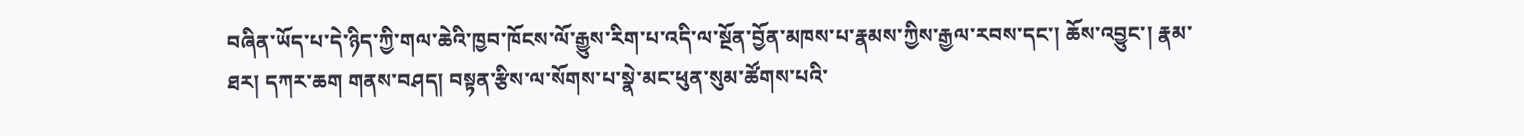བཞིན་ཡོད་པ་དེ་ཉིད་ཀྱི་གལ་ཆེའི་ཁྱབ་ཁོངས་ལོ་རྒྱུས་རིག་པ་འདི་ལ་སྔོན་བྱོན་མཁས་པ་རྣམས་ཀྱིས་རྒྱལ་རབས་དང་། ཆོས་འབྱུང་། རྣམ་ཐར། དཀར་ཆག གནས་བཤད། བསྟན་རྩིས་ལ་སོགས་པ་སྣེ་མང་ཕུན་སུམ་ཚོགས་པའི་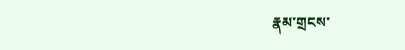རྣམ་གྲངས་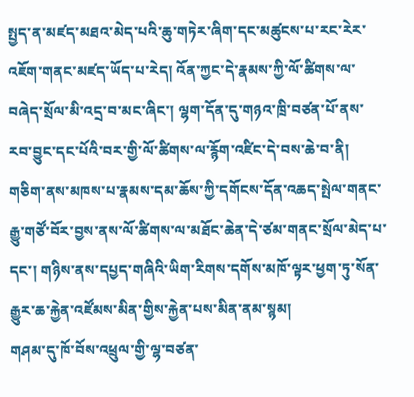སྤྱད་ན་མཛད་མཐའ་མེད་པའི་ཆུ་གཏེར་ཞིག་དང་མཚུངས་པ་རང་རེར་འཇོག་གནང་མཛད་ཡོད་པ་རེད། འོན་ཀྱང་དེ་རྣམས་ཀྱི་ལོ་ཚིགས་ལ་བཞེད་སྲོལ་མི་འདྲ་བ་མང་ཞིང་། ལྷག་དོན་དུ་གཉའ་ཁྲི་བཙན་པོ་ནས་རབ་བྱུང་དང་པོའི་བར་གྱི་ལོ་ཚིགས་ལ་རྙོག་འཛིང་དེ་བས་ཆེ་བ་ནི། གཅིག་ནས་མཁས་པ་རྣམས་དམ་ཆོས་ཀྱི་དགོངས་དོན་འཆད་སྤེལ་གནང་རྒྱུ་གཙོ་བོར་བྱས་ནས་ལོ་ཚིགས་ལ་མཐོང་ཆེན་དེ་ཙམ་གནང་སྲོལ་མེད་པ་དང་། གཉིས་ནས་དཔྱད་གཞིའི་ཡིག་རིགས་དགོས་མཁོ་ལྟར་ཕྱག་ཏུ་སོན་རྒྱུར་ཆ་རྐྱེན་འཛོམས་མིན་གྱིས་རྐྱེན་པས་མིན་ནམ་སྙམ།
གཤམ་དུ་ཁོ་བོས་འཕྲུལ་གྱི་ལྷ་བཙན་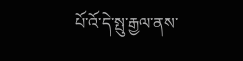པོ་འོ་དེ་སྤུ་རྒྱལ་ནས་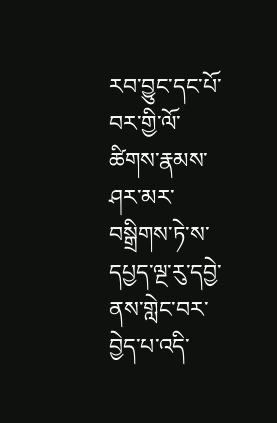རབ་བྱུང་དང་པོ་བར་གྱི་ལོ་ཚིགས་རྣམས་ཤར་མར་བསྒྲིགས་ཏེ་ས་དཔྱད་ལྔ་རུ་དབྱེ་ནས་གླེང་བར་བྱེད་པ་འདི་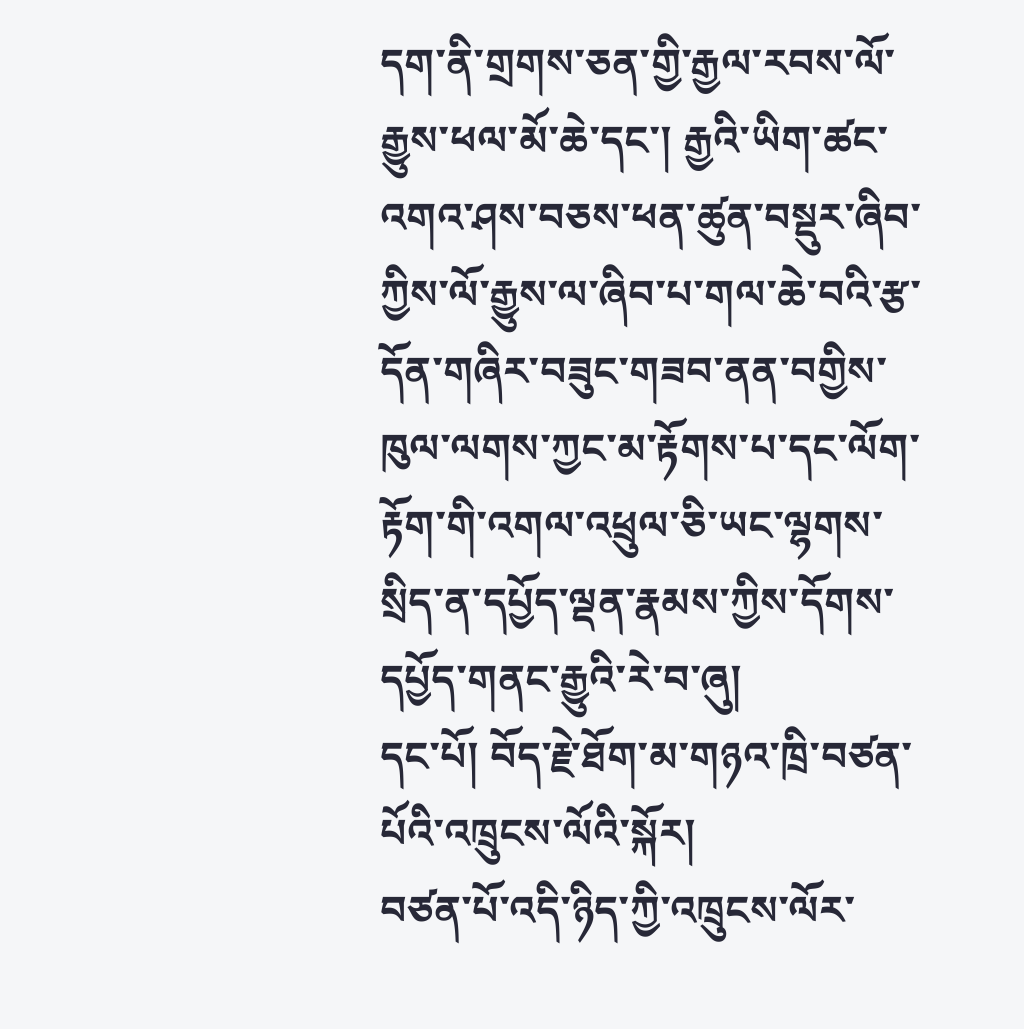དག་ནི་གྲགས་ཅན་གྱི་རྒྱལ་རབས་ལོ་རྒྱུས་ཕལ་མོ་ཆེ་དང་། རྒྱའི་ཡིག་ཚང་འགའ་ཤས་བཅས་ཕན་ཚུན་བསྡུར་ཞིབ་ཀྱིས་ལོ་རྒྱུས་ལ་ཞིབ་པ་གལ་ཆེ་བའི་རྩ་དོན་གཞིར་བཟུང་གཟབ་ནན་བགྱིས་ཁུལ་ལགས་ཀྱང་མ་རྟོགས་པ་དང་ལོག་རྟོག་གི་འགལ་འཕྲུལ་ཅི་ཡང་ལྷགས་སྲིད་ན་དཔྱོད་ལྡན་རྣམས་ཀྱིས་དོགས་དཔྱོད་གནང་རྒྱུའི་རེ་བ་ཞུ།
དང་པོ། བོད་རྗེ་ཐོག་མ་གཉའ་ཁྲི་བཙན་པོའི་འཁྲུངས་ལོའི་སྐོར།
བཙན་པོ་འདི་ཉིད་ཀྱི་འཁྲུངས་ལོར་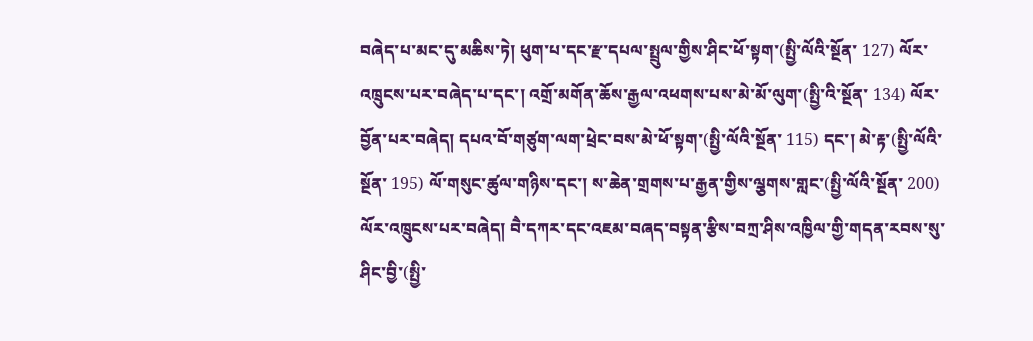བཞེད་པ་མང་དུ་མཆིས་ཏེ། ཕུག་པ་དང་རྫ་དཔལ་སྤྲུལ་གྱིས་ཤིང་ཕོ་སྟག་(སྤྱི་ལོའི་སྔོན་ 127) ལོར་འཁྲུངས་པར་བཞེད་པ་དང་། འགྲོ་མགོན་ཆོས་རྒྱལ་འཕགས་པས་མེ་མོ་ལུག་(སྤྱི་འི་སྔོན་ 134) ལོར་བྱོན་པར་བཞེད། དཔའ་བོ་གཙུག་ལག་ཕྲེང་བས་མེ་ཕོ་སྟག་(སྤྱི་ལོའི་སྔོན་ 115) དང་། མེ་རྟ་(སྤྱི་ལོའི་སྔོན་ 195) ལོ་གསུང་ཚུལ་གཉིས་དང་། ས་ཆེན་གྲགས་པ་རྒྱན་གྱིས་ལྕགས་གླང་(སྤྱི་ལོའི་སྔོན་ 200) ལོར་འཁྲུངས་པར་བཞེད། བཻ་དཀར་དང་འཇམ་བཞད་བསྟན་རྩིས་བཀྲ་ཤིས་འཁྱིལ་གྱི་གདན་རབས་སུ་ཤིང་བྱི་(སྤྱི་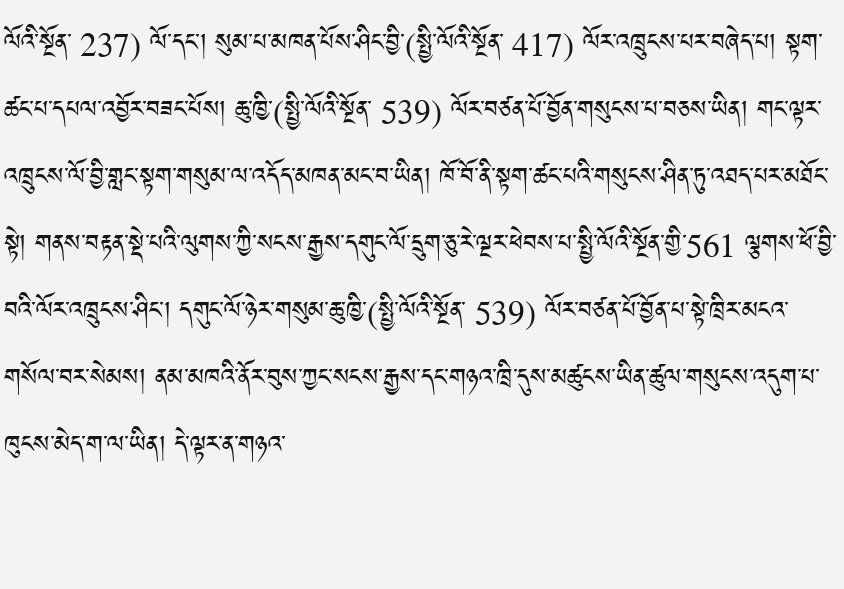ལོའི་སྔོན་ 237) ལོ་དང་། སུམ་པ་མཁན་པོས་ཤིང་བྱི་(སྤྱི་ལོའི་སྔོན་ 417) ལོར་འཁྲུངས་པར་བཞེད་པ། སྟག་ཚང་པ་དཔལ་འབྱོར་བཟང་པོས། ཆུ་ཁྱི་(སྤྱི་ལོའི་སྔོན་ 539) ལོར་བཙན་པོ་བྱོན་གསུངས་པ་བཅས་ཡིན། གང་ལྟར་འཁྲུངས་ལོ་བྱི་གླང་སྟག་གསུམ་ལ་འདོད་མཁན་མང་བ་ཡིན། ཁོ་བོ་ནི་སྟག་ཚང་པའི་གསུངས་ཤིན་ཏུ་འཐད་པར་མཐོང་སྟེ། གནས་བརྟན་སྡེ་པའི་ལུགས་ཀྱི་སངས་རྒྱས་དགུང་ལོ་དྲུག་ཅུ་རེ་ལྔར་ཕེབས་པ་སྤྱི་ལོའི་སྔོན་གྱི་561 ལྕགས་ཕོ་བྱི་བའི་ལོར་འཁྲུངས་ཤིང་། དགུང་ལོ་ཉེར་གསུམ་ཆུ་ཁྱི་(སྤྱི་ལོའི་སྔོན་ 539) ལོར་བཙན་པོ་བྱོན་པ་སྟེ་ཁྲིར་མངའ་གསོལ་བར་སེམས། ནམ་མཁའི་ནོར་བུས་ཀྱང་སངས་རྒྱས་དང་གཉའ་ཁྲི་དུས་མཚུངས་ཡིན་ཚུལ་གསུངས་འདུག་པ་ཁུངས་མེད་ག་ལ་ཡིན། དེ་ལྟར་ན་གཉའ་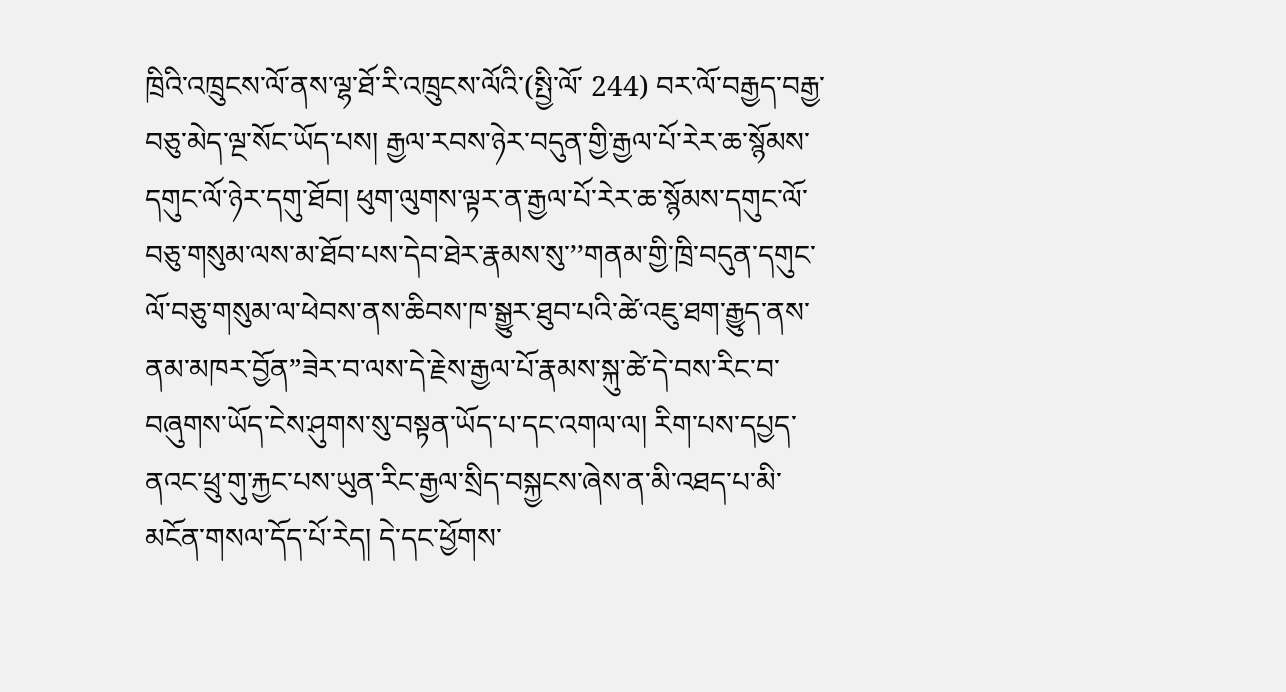ཁྲིའི་འཁྲུངས་ལོ་ནས་ལྷ་ཐོ་རི་འཁྲུངས་ལོའི་(སྤྱི་ལོ་ 244) བར་ལོ་བརྒྱད་བརྒྱ་བཅུ་མེད་ལྔ་སོང་ཡོད་པས། རྒྱལ་རབས་ཉེར་བདུན་གྱི་རྒྱལ་པོ་རེར་ཆ་སྙོམས་དགུང་ལོ་ཉེར་དགུ་ཐོབ། ཕུག་ལུགས་ལྟར་ན་རྒྱལ་པོ་རེར་ཆ་སྙོམས་དགུང་ལོ་བཅུ་གསུམ་ལས་མ་ཐོབ་པས་དེབ་ཐེར་རྣམས་སུ་’’གནམ་གྱི་ཁྲི་བདུན་དགུང་ལོ་བཅུ་གསུམ་ལ་ཕེབས་ནས་ཆིབས་ཁ་སྒྱུར་ཐུབ་པའི་ཚེ་འཇུ་ཐག་རྒྱུད་ནས་ནམ་མཁར་བྱོན”ཟེར་བ་ལས་དེ་རྗེས་རྒྱལ་པོ་རྣམས་སྐུ་ཚེ་དེ་བས་རིང་བ་བཞུགས་ཡོད་ངེས་ཤུགས་སུ་བསྟན་ཡོད་པ་དང་འགལ་ལ། རིག་པས་དཔྱད་ནའང་ཕྲུ་གུ་རྐྱང་པས་ཡུན་རིང་རྒྱལ་སྲིད་བསྐྱངས་ཞེས་ན་མི་འཐད་པ་མི་མངོན་གསལ་དོད་པོ་རེད། དེ་དང་ཕྱོགས་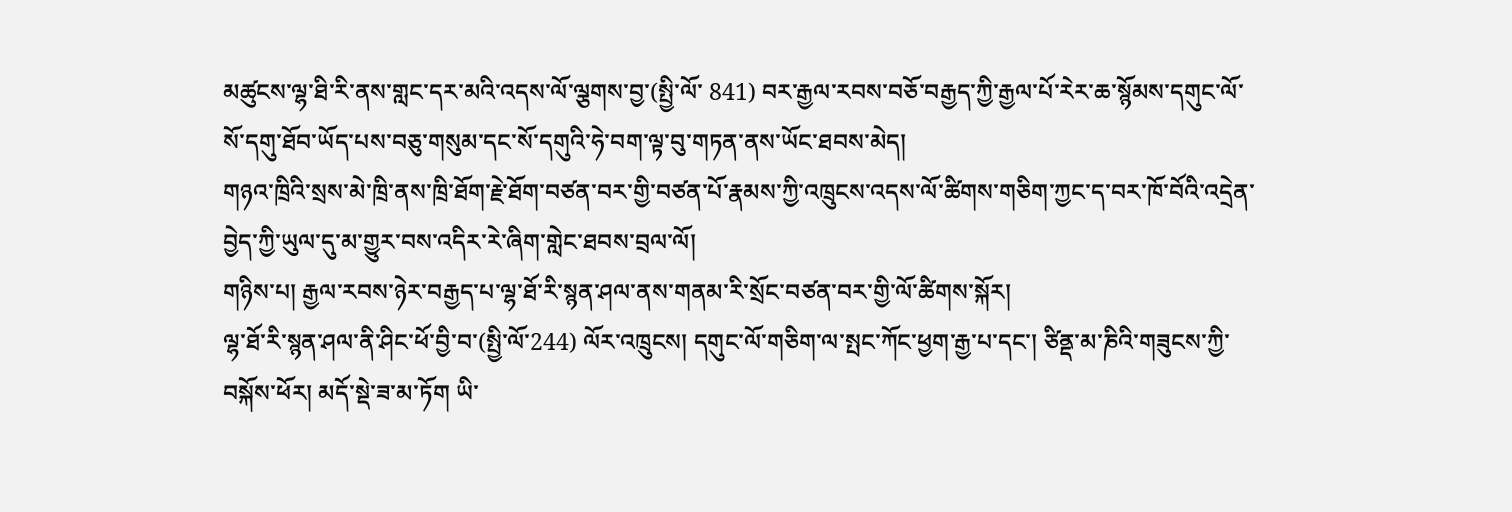མཚུངས་ལྷ་ཐི་རི་ནས་གླང་དར་མའི་འདས་ལོ་ལྕགས་བྱ་(སྤྱི་ལོ་ 841) བར་རྒྱལ་རབས་བཅོ་བརྒྱད་ཀྱི་རྒྱལ་པོ་རེར་ཆ་སྙོམས་དགུང་ལོ་སོ་དགུ་ཐོབ་ཡོད་པས་བཅུ་གསུམ་དང་སོ་དགུའི་ཧེ་བག་ལྟ་བུ་གཏན་ནས་ཡོང་ཐབས་མེད།
གཉའ་ཁྲིའི་སྲས་མེ་ཁྲི་ནས་ཁྲི་ཐོག་རྗེ་ཐོག་བཙན་བར་གྱི་བཙན་པོ་རྣམས་ཀྱི་འཁྲུངས་འདས་ལོ་ཚིགས་གཅིག་ཀྱང་ད་བར་ཁོ་བོའི་འདྲེན་བྱེད་ཀྱི་ཡུལ་དུ་མ་གྱུར་བས་འདིར་རེ་ཞིག་གླེང་ཐབས་བྲལ་ལོ།
གཉིས་པ། རྒྱལ་རབས་ཉེར་བརྒྱད་པ་ལྷ་ཐོ་རི་སྙན་ཤལ་ནས་གནམ་རི་སྲོང་བཙན་བར་གྱི་ལོ་ཚིགས་སྐོར།
ལྷ་ཐོ་རི་སྙན་ཤལ་ནི་ཤིང་ཕོ་བྱི་བ་(སྤྱི་ལོ་244) ལོར་འཁྲུངས། དགུང་ལོ་གཅིག་ལ་སྤང་ཀོང་ཕྱག་རྒྱ་པ་དང་། ཙིནྡ་མ་ཎིའི་གཟུངས་ཀྱི་བསྐོས་ཕོར། མདོ་སྡེ་ཟ་མ་ཏོག ཡི་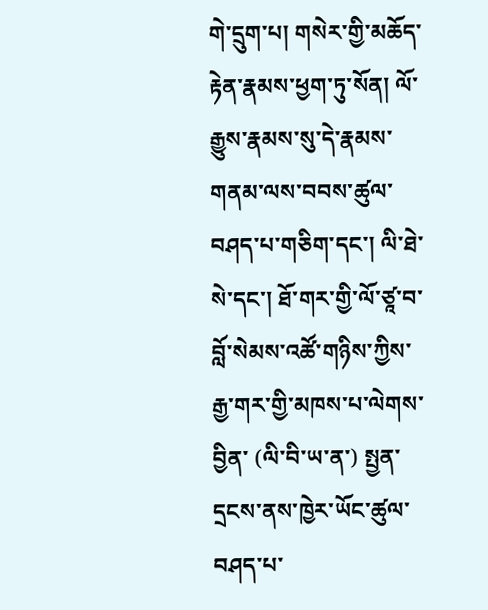གེ་དྲུག་པ། གསེར་གྱི་མཆོད་རྟེན་རྣམས་ཕྱག་ཏུ་སོན། ལོ་རྒྱུས་རྣམས་སུ་དེ་རྣམས་གནམ་ལས་བབས་ཚུལ་བཤད་པ་གཅིག་དང་། ལི་ཐེ་སེ་དང་། ཐོ་གར་གྱི་ལོ་ཙཱ་བ་བློ་སེམས་འཚོ་གཉིས་ཀྱིས་རྒྱ་གར་གྱི་མཁས་པ་ལེགས་བྱིན་ (ལི་བི་ཡ་ན་) སྤྱན་དྲངས་ནས་ཁྱེར་ཡོང་ཚུལ་བཤད་པ་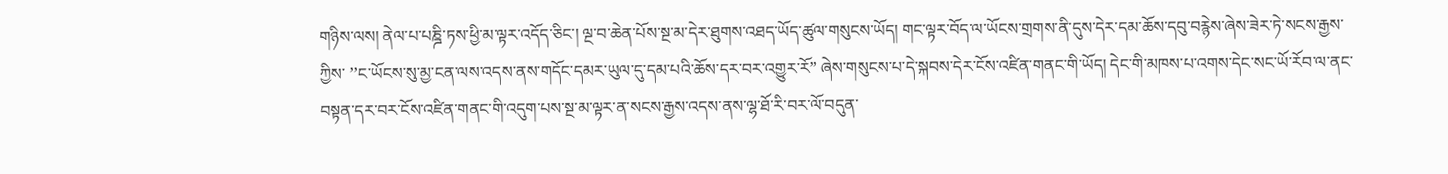གཉིས་ལས། ནེལ་པ་པཎྜི་ཏས་ཕྱི་མ་ལྟར་འདོད་ཅིང་། ལྔ་བ་ཆེན་པོས་སྔ་མ་དེར་ཐུགས་འཐད་ཡོད་ཚུལ་གསུངས་ཡོད། གང་ལྟར་བོད་ལ་ཡོངས་གྲགས་ནི་དུས་དེར་དམ་ཆོས་དབུ་བརྙེས་ཞེས་ཟེར་ཏེ་སངས་རྒྱས་ཀྱིས་ ’’ང་ཡོངས་སུ་མྱ་ངན་ལས་འདས་ནས་གདོང་དམར་ཡུལ་དུ་དམ་པའི་ཆོས་དར་བར་འགྱུར་རོ” ཞེས་གསུངས་པ་དེ་སྐབས་དེར་ངོས་འཛིན་གནང་གི་ཡོད། དེང་གི་མཁས་པ་འགས་དེང་སང་ཡོ་རོབ་ལ་ནང་བསྟན་དར་བར་ངོས་འཛིན་གནང་གི་འདུག་པས་སྔ་མ་ལྟར་ན་སངས་རྒྱས་འདས་ནས་ལྷ་ཐོ་རི་བར་ལོ་བདུན་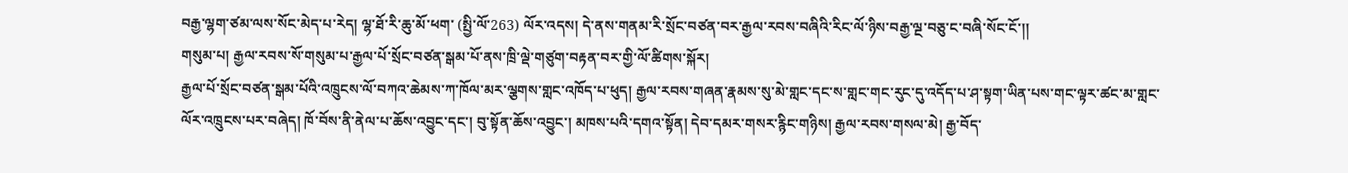བརྒྱ་ལྷག་ཙམ་ལས་སོང་མེད་པ་རེད། ལྷ་ཐོ་རི་ཆུ་མོ་ཕག་ (སྤྱི་ལོ་263) ལོར་འདས། དེ་ནས་གནམ་རི་སྲོང་བཙན་བར་རྒྱལ་རབས་བཞིའི་རིང་ལོ་ཉིས་བརྒྱ་ལྔ་བཅུ་ང་བཞི་སོང་ངོ་།།
གསུམ་པ། རྒྱལ་རབས་སོ་གསུམ་པ་རྒྱལ་པོ་སྲོང་བཙན་སྒམ་པོ་ནས་ཁྲི་ལྡེ་གཙུག་བརྟན་བར་གྱི་ལོ་ཚིགས་སྐོར།
རྒྱལ་པོ་སྲོང་བཙན་སྒམ་པོའི་འཁྲུངས་ལོ་བཀའ་ཆེམས་ཀ་ཁོལ་མར་ལྕགས་གླང་འཁོད་པ་ཕུད། རྒྱལ་རབས་གཞན་རྣམས་སུ་མེ་གླང་དང་ས་གླང་གང་རུང་དུ་འདོད་པ་ཤ་སྟག་ཡིན་པས་གང་ལྟར་ཚང་མ་གླང་ལོར་འཁྲུངས་པར་བཞེད། ཁོ་བོས་ནི་ནེལ་པ་ཆོས་འབྱུང་དང་། བུ་སྟོན་ཆོས་འབྱུང་། མཁས་པའི་དགའ་སྟོན། དེབ་དམར་གསར་རྙིང་གཉིས། རྒྱལ་རབས་གསལ་མེ། རྒྱ་བོད་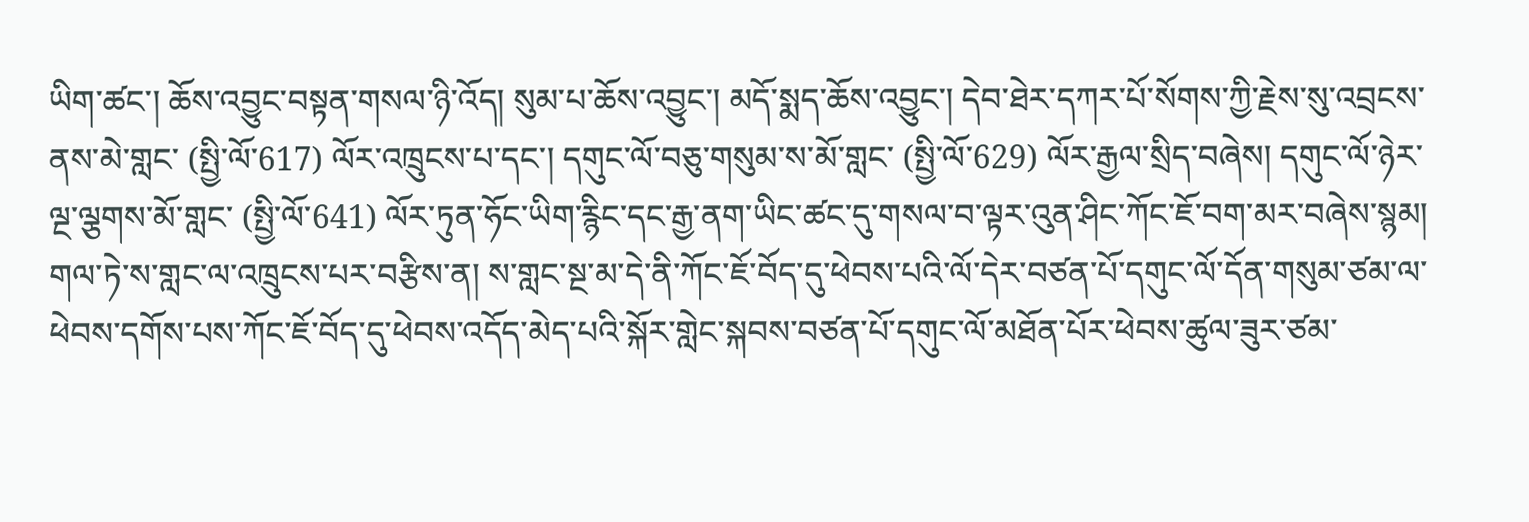ཡིག་ཚང་། ཆོས་འབྱུང་བསྟན་གསལ་ཉི་འོད། སུམ་པ་ཆོས་འབྱུང་། མདོ་སྨད་ཆོས་འབྱུང་། དེབ་ཐེར་དཀར་པོ་སོགས་ཀྱི་རྗེས་སུ་འབྲངས་ནས་མེ་གླང་ (སྤྱི་ལོ་617) ལོར་འཁྲུངས་པ་དང་། དགུང་ལོ་བཅུ་གསུམ་ས་མོ་གླང་ (སྤྱི་ལོ་629) ལོར་རྒྱལ་སྲིད་བཞེས། དགུང་ལོ་ཉེར་ལྔ་ལྕགས་མོ་གླང་ (སྤྱི་ལོ་641) ལོར་ཏུན་ཧོང་ཡིག་རྙིང་དང་རྒྱ་ནག་ཡིང་ཚང་དུ་གསལ་བ་ལྟར་འུན་ཤིང་ཀོང་ཇོ་བག་མར་བཞེས་སྙམ།
གལ་ཏེ་ས་གླང་ལ་འཁྲུངས་པར་བརྩིས་ན། ས་གླང་སྔ་མ་དེ་ནི་ཀོང་ཇོ་བོད་དུ་ཕེབས་པའི་ལོ་དེར་བཙན་པོ་དགུང་ལོ་དོན་གསུམ་ཙམ་ལ་ཕེབས་དགོས་པས་ཀོང་ཇོ་བོད་དུ་ཕེབས་འདོད་མེད་པའི་སྐོར་གླེང་སྐབས་བཙན་པོ་དགུང་ལོ་མཐོན་པོར་ཕེབས་ཚུལ་ཟུར་ཙམ་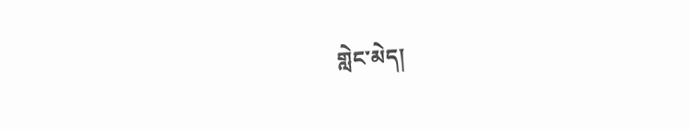གླེང་མེད།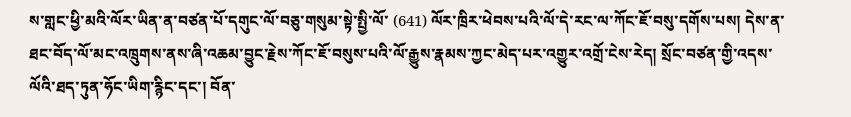ས་གླང་ཕྱི་མའི་ལོར་ཡིན་ན་བཙན་པོ་དགུང་ལོ་བཅུ་གསུམ་སྟེ་སྤྱི་ལོ་ (641) ལོར་ཁྲིར་ཕེབས་པའི་ལོ་དེ་རང་ལ་ཀོང་ཇོ་བསུ་དགོས་པས། དེས་ན་ཐང་བོད་ལོ་མང་འཁྲུགས་ནས་ཞི་འཆམ་བྱུང་རྗེས་ཀོང་ཇོ་བསུས་པའི་ལོ་རྒྱུས་རྣམས་ཀྱང་མེད་པར་འགྱུར་འགྲོ་ངེས་རེད། སྲོང་བཙན་གྱི་འདས་ལོའི་ཐད་ཏུན་ཧོང་ཡིག་རྙིང་དང་། བོན་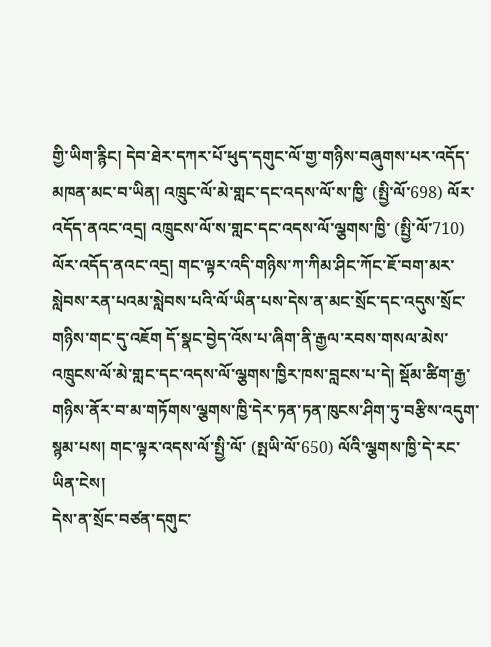གྱི་ཡིག་རྙིང། དེབ་ཐེར་དཀར་པོ་ཕུད་དགུང་ལོ་གྱ་གཉིས་བཞུགས་པར་འདོད་མཁན་མང་བ་ཡིན། འཁྲུང་ལོ་མེ་གླང་དང་འདས་ལོ་ས་ཁྱི་ (སྤྱི་ལོ་698) ལོར་འདོད་ནའང་འདྲ། འཁྲུངས་ལོ་ས་གླང་དང་འདས་ལོ་ལྕགས་ཁྱི་ (སྤྱི་ལོ་710) ལོར་འདོད་ནའང་འདྲ། གང་ལྟར་འདི་གཉིས་ཀ་ཀིམ་ཤིང་ཀོང་ཇོ་བག་མར་སླེབས་རན་པའམ་སླེབས་པའི་ལོ་ཡིན་པས་དེས་ན་མང་སྲོང་དང་འདུས་སྲོང་གཉིས་གང་དུ་འཇོག དོ་སྣང་བྱེད་འོས་པ་ཞིག་ནི་རྒྱལ་རབས་གསལ་མེས་འཁྲུངས་ལོ་མེ་གླང་དང་འདས་ལོ་ལྕགས་ཁྱིར་ཁས་བླངས་པ་དེ། སྡོམ་ཚིག་རྒྱ་གཉིས་ནོར་བ་མ་གཏོགས་ལྕགས་ཁྱི་དེར་ཏན་ཏན་ཁུངས་ཤིག་ཏུ་བརྩིས་འདུག་སྙམ་པས། གང་ལྟར་འདས་ལོ་སྤྱི་ལོ་ (སྤཡི་ལོ་650) ལོའི་ལྕགས་ཁྱི་དེ་རང་ཡིན་ངེས།
དེས་ན་སྲོང་བཙན་དགུང་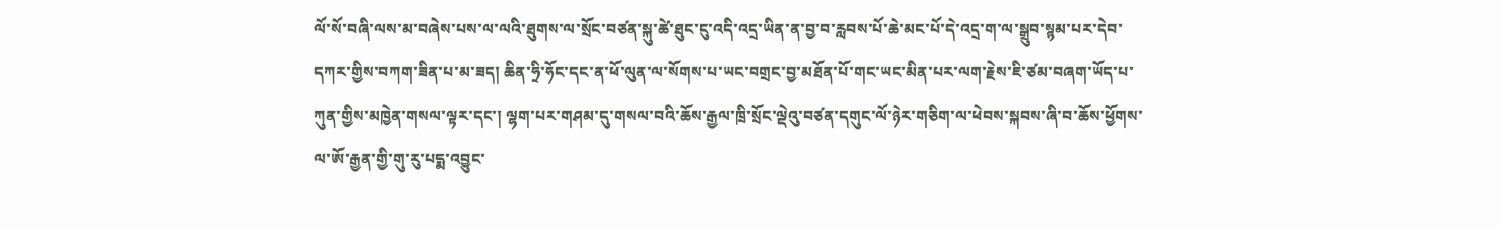ལོ་སོ་བཞི་ལས་མ་བཞེས་པས་ལ་ལའི་ཐུགས་ལ་སྲོང་བཙན་སྐུ་ཚེ་ཐུང་ངུ་འདི་འདྲ་ཡིན་ན་བྱ་བ་རླབས་པོ་ཆེ་མང་པོ་དེ་འདྲ་ག་ལ་སྒྲུབ་སྙམ་པར་དེབ་དཀར་གྱིས་བཀག་ཟིན་པ་མ་ཟད། ཆིན་ཧྲི་ཧོང་དང་ན་ཕོ་ལུན་ལ་སོགས་པ་ཡང་བགྲང་བྱ་མཐོན་པོ་གང་ཡང་མིན་པར་ལག་རྗེས་ཇི་ཙམ་བཞག་ཡོད་པ་ཀུན་གྱིས་མཁྱེན་གསལ་ལྟར་དང་། ལྷག་པར་གཤམ་དུ་གསལ་བའི་ཆོས་རྒྱལ་ཁྲི་སྲོང་ལྡེའུ་བཙན་དགུང་ལོ་ཉེར་གཅིག་ལ་ཕེབས་སྐབས་ཞི་བ་ཆོས་ཕྱོགས་ལ་ཨོ་རྒྱན་གྱི་གུ་རུ་པདྨ་འབྱུང་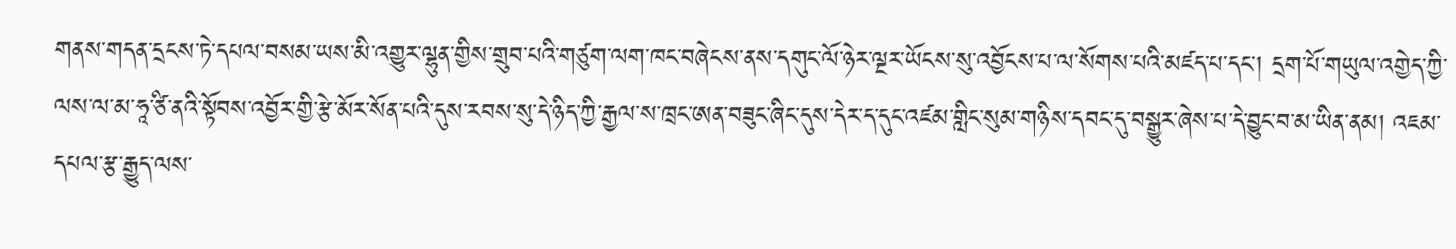གནས་གདན་དྲངས་ཏེ་དཔལ་བསམ་ཡས་མི་འགྱུར་ལྷུན་གྱིས་གྲུབ་པའི་གཙུག་ལག་ཁང་བཞེངས་ནས་དགུང་ལོ་ཉེར་ལྔར་ཡོངས་སུ་འབྱོངས་པ་ལ་སོགས་པའི་མཛད་པ་དང་། དྲག་པོ་གཡུལ་འགྱེད་ཀྱི་ལས་ལ་མ་ཧཱ་ཙི་ནའི་སྟོབས་འབྱོར་གྱི་རྩེ་མོར་སོན་པའི་དུས་རབས་སུ་དེ་ཉིད་ཀྱི་རྒྱལ་ས་ཁྲང་ཨན་བཟུང་ཞིང་དུས་དེར་ད་དུང་འཛམ་གླིང་སུམ་གཉིས་དབང་དུ་བསྒྱུར་ཞེས་པ་དེ་བྱུང་བ་མ་ཡིན་ནམ། འཇམ་དཔལ་རྩ་རྒྱུད་ལས་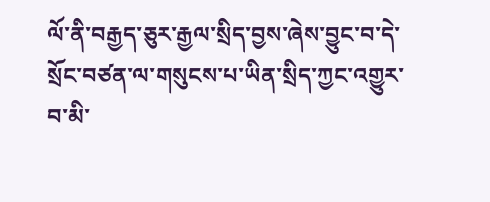ལོ་ནི་བརྒྱད་ཅུར་རྒྱལ་སྲིད་བྱས་ཞེས་བྱུང་བ་དེ་སྲོང་བཙན་ལ་གསུངས་པ་ཡིན་སྲིད་ཀྱང་འགྱུར་བ་མི་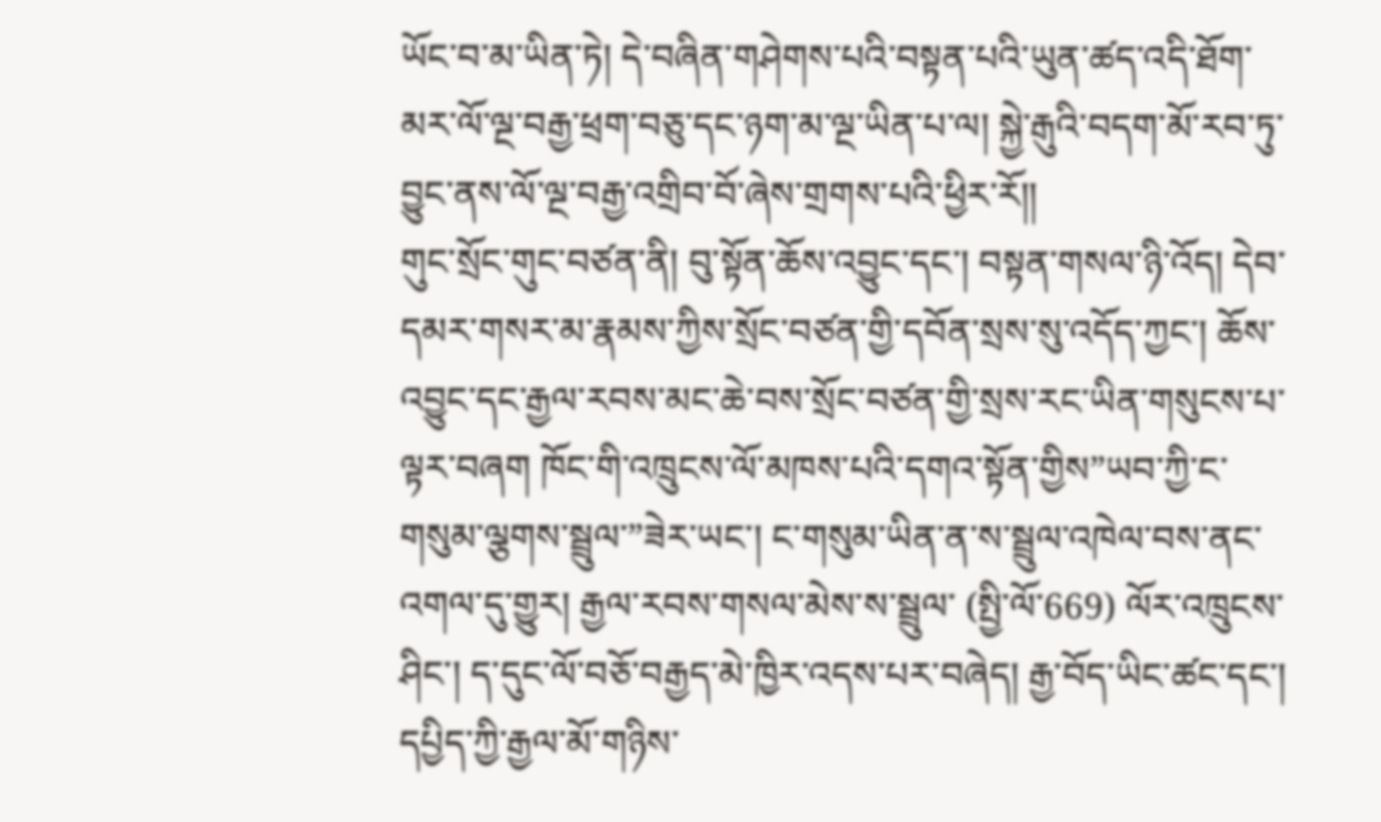ཡོང་བ་མ་ཡིན་ཏེ། དེ་བཞིན་གཤེགས་པའི་བསྟན་པའི་ཡུན་ཚད་འདི་ཐོག་མར་ལོ་ལྔ་བརྒྱ་ཕྲག་བཅུ་དང་ཉག་མ་ལྔ་ཡིན་པ་ལ། སྐྱེ་རྒུའི་བདག་མོ་རབ་ཏུ་བྱུང་ནས་ལོ་ལྔ་བརྒྱ་འགྲིབ་བོ་ཞེས་གྲགས་པའི་ཕྱིར་རོ།།
གུང་སྲོང་གུང་བཙན་ནི། བུ་སྟོན་ཆོས་འབྱུང་དང་། བསྟན་གསལ་ཉི་འོད། དེབ་དམར་གསར་མ་རྣམས་ཀྱིས་སྲོང་བཙན་གྱི་དབོན་སྲས་སུ་འདོད་ཀྱང་། ཆོས་འབྱུང་དང་རྒྱལ་རབས་མང་ཆེ་བས་སྲོང་བཙན་གྱི་སྲས་རང་ཡིན་གསུངས་པ་ལྟར་བཞག ཁོང་གི་འཁྲུངས་ལོ་མཁས་པའི་དགའ་སྟོན་གྱིས”ཡབ་ཀྱི་ང་གསུམ་ལྕགས་སྦྲུལ་”ཟེར་ཡང་། ང་གསུམ་ཡིན་ན་ས་སྦྲུལ་འཁེལ་བས་ནང་འགལ་དུ་གྱུར། རྒྱལ་རབས་གསལ་མེས་ས་སྦྲུལ་ (སྤྱི་ལོ་669) ལོར་འཁྲུངས་ཤིང་། ད་དུང་ལོ་བཅོ་བརྒྱད་མེ་ཁྱིར་འདས་པར་བཞེད། རྒྱ་བོད་ཡིང་ཚང་དང་། དཔྱིད་ཀྱི་རྒྱལ་མོ་གཉིས་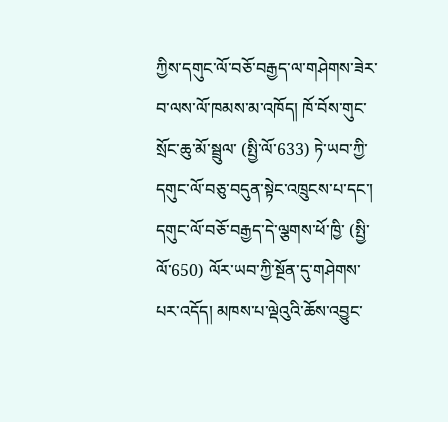ཀྱིས་དགུང་ལོ་བཅོ་བརྒྱད་ལ་གཤེགས་ཟེར་བ་ལས་ལོ་ཁམས་མ་འཁོད། ཁོ་བོས་གུང་སྲོང་ཆུ་མོ་སྦྲུལ་ (སྤྱི་ལོ་633) ཏེ་ཡབ་ཀྱི་དགུང་ལོ་བཅུ་བདུན་སྟེང་འཁྲུངས་པ་དང་། དགུང་ལོ་བཅོ་བརྒྱད་དེ་ལྕགས་ཕོ་ཁྱི་ (སྤྱི་ལོ་650) ལོར་ཡབ་ཀྱི་སྔོན་དུ་གཤེགས་པར་འདོད། མཁས་པ་ལྡེའུའི་ཆོས་འབྱུང་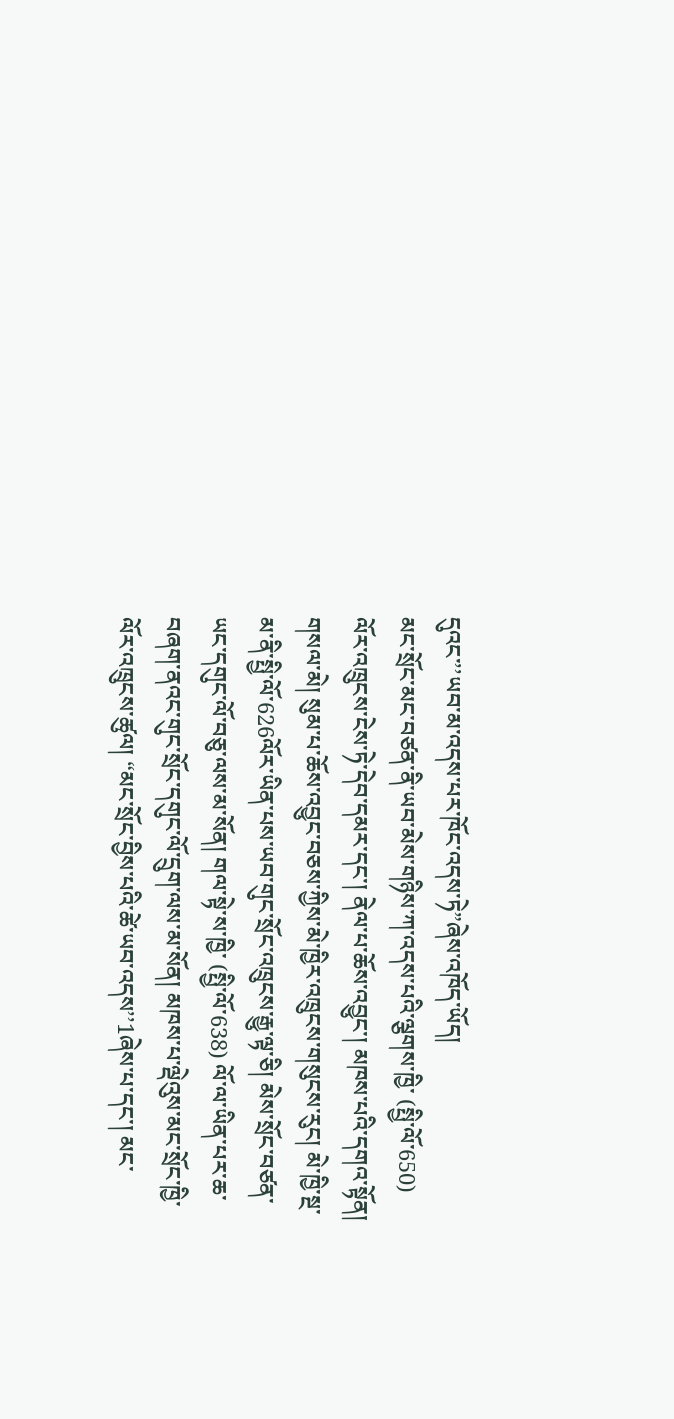དུའང་’’ཡབ་མ་འདས་པར་ཁོང་འདས་ཏེ”ཞེས་འཁོད་ཡོད།
མང་སྲོང་མང་བཙན་ནི་ཡབ་མེས་གཉིས་ཀ་འདས་པའི་ལྕགས་ཁྱི་ (སྤྱི་ལོ་650) ལོར་འཁྲུངས་ངེས་ཏེ་དེབ་དམར་དང་། ནེལ་པ་ཆོས་འབྱུང་། མཁས་པའི་དགའ་སྟོན། གསལ་མེ། སུམ་པ་ཆོས་འབྱུང་བཅས་ཀྱིས་མེ་ཁྱིར་འཁྲུངས་གསུངས་རུང། མེ་ཁྱི་སྔ་མ་ནི་སྤྱི་ལོ་626ལོར་ཡིན་པས་ཡབ་གུང་སྲོང་འཁྲུངས་རྒྱུ་ལྟ་ཅི། མེས་སྲོང་བཙན་ཡང་དགུང་ལོ་བཅུ་ལས་མ་སོན། གལ་སྟེ་ས་ཁྱི་ (སྤྱི་ལོ་638) ལོ་ལ་ཡིན་པར་ཆ་བཞག་ནའང་གུང་སྲོང་དགུང་ལོ་དྲུག་ལས་མ་སོན། མཁས་པ་ལྡེའུས་མང་སྲོང་ཁྱི་ལོར་འཁྲུངས་ཚུལ། “མང་སྲོང་བྱིས་པའི་ཚེ་ཡབ་འདས’’1ཞེས་པ་དང་། མང་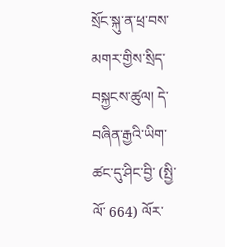སྲོང་སྐུ་ན་ཕྲ་བས་མགར་གྱིས་སྲིད་བསྐྱངས་ཚུལ། དེ་བཞིན་རྒྱའི་ཡིག་ཚང་དུ་ཤིང་བྱི་ (སྤྱི་ལོ་ 664) ལོར་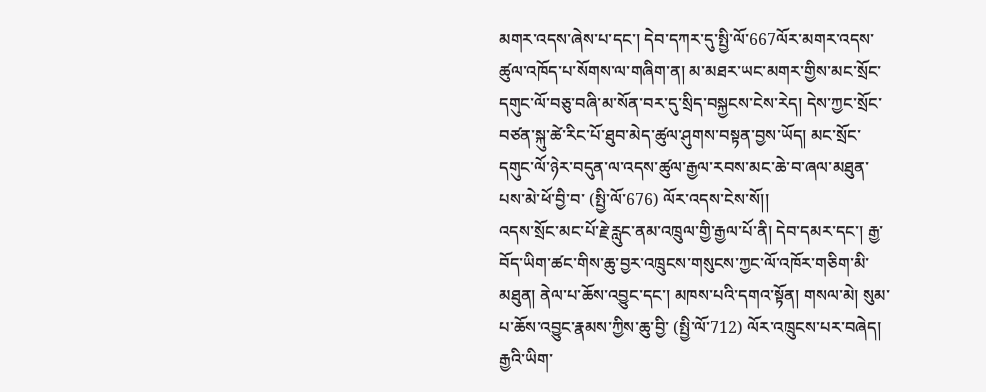མགར་འདས་ཞེས་པ་དང་། དེབ་དཀར་དུ་སྤྱི་ལོ་667ལོར་མགར་འདས་ཚུལ་འཁོད་པ་སོགས་ལ་གཞིག་ན། མ་མཐར་ཡང་མགར་གྱིས་མང་སྲོང་དགུང་ལོ་བཅུ་བཞི་མ་སོན་བར་དུ་སྲིད་བསྐྱངས་ངེས་རེད། དེས་ཀྱང་སྲོང་བཙན་སྐུ་ཚེ་རིང་པོ་ཐུབ་མེད་ཚུལ་ཤུགས་བསྟན་བྱས་ཡོད། མང་སྲོང་དགུང་ལོ་ཉེར་བདུན་ལ་འདས་ཚུལ་རྒྱལ་རབས་མང་ཆེ་བ་ཞལ་མཐུན་པས་མེ་ཕོ་བྱི་བ་ (སྤྱི་ལོ་676) ལོར་འདས་ངེས་སོ།།
འདས་སྲོང་མང་པོ་རྗེ་རླུང་ནམ་འཁྲུལ་གྱི་རྒྱལ་པོ་ནི། དེབ་དམར་དང་། རྒྱ་བོད་ཡིག་ཚང་གིས་ཆུ་བྱར་འཁྲུངས་གསུངས་ཀྱང་ལོ་འཁོར་གཅིག་མི་མཐུན། ནེལ་པ་ཆོས་འབྱུང་དང་། མཁས་པའི་དགའ་སྟོན། གསལ་མེ། སུམ་པ་ཆོས་འབྱུང་རྣམས་ཀྱིས་ཆུ་བྱི་ (སྤྱི་ལོ་712) ལོར་འཁྲུངས་པར་བཞེད། རྒྱའི་ཡིག་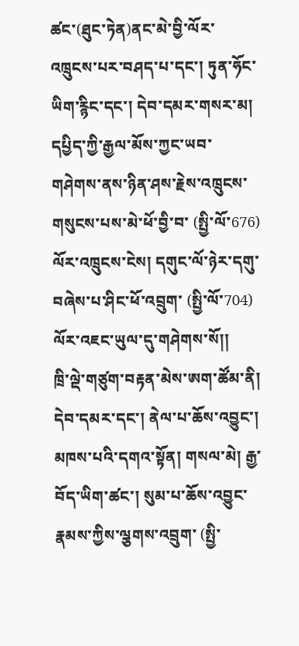ཚང་(ཐུང་ཏེན)ནང་མེ་བྱི་ལོར་འཁྲུངས་པར་བཤད་པ་དང་། ཏུན་ཧོང་ཡིག་རྙིང་དང་། དེབ་དམར་གསར་མ། དཔྱིད་ཀྱི་རྒྱལ་མོས་ཀྱང་ཡབ་གཤེགས་ནས་ཉིན་ཤས་རྗེས་འཁྲུངས་གསུངས་པས་མེ་ཕོ་བྱི་བ་ (སྤྱི་ལོ་676) ལོར་འཁྲུངས་ངེས། དགུང་ལོ་ཉེར་དགུ་བཞེས་པ་ཤིང་ཕོ་འབྲུག་ (སྤྱི་ལོ་704) ལོར་འཇང་ཡུལ་དུ་གཤེགས་སོ།།
ཁྲི་ལྡེ་གཙུག་བརྟན་མེས་ཨག་ཚོམ་ནི། དེབ་དམར་དང་། ནེལ་པ་ཆོས་འབྱུང་། མཁས་པའི་དགའ་སྟོན། གསལ་མེ། རྒྱ་བོད་ཡིག་ཚང་། སུམ་པ་ཆོས་འབྱུང་རྣམས་ཀྱིས་ལྕགས་འབྲུག་ (སྤྱི་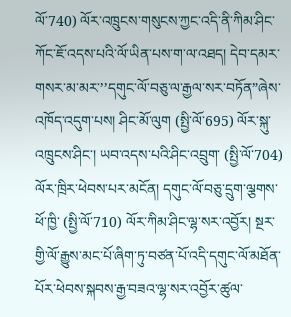ལོ་740) ལོར་འཁྲུངས་གསུངས་ཀྱང་འདི་ནི་ཀིམ་ཤིང་ཀོང་ཇོ་འདས་པའི་ལོ་ཡིན་པས་ག་ལ་འཐད། དེབ་དམར་གསར་མ་མར་’’དགུང་ལོ་བཅུ་ལ་རྒྱལ་སར་བཏོན”ཞེས་འཁོད་འདུག་པས། ཤིང་མོ་ལུག (སྤྱི་ལོ་695) ལོར་སྐུ་འཁྲུངས་ཤིང་། ཡབ་འདས་པའི་ཤིང་འབྲུག་ (སྤྱི་ལོ་704) ལོར་ཁྲིར་ཕེབས་པར་མངོན། དགུང་ལོ་བཅུ་དྲུག་ལྕགས་ཕོ་ཁྱི་ (སྤྱི་ལོ་710) ལོར་ཀིམ་ཤིང་ལྷ་སར་འབྱོར། སྔར་གྱི་ལོ་རྒྱུས་མང་པོ་ཞིག་ཏུ་བཙན་པོ་འདི་དགུང་ལོ་མཐོན་པོར་ཕེབས་སྐབས་རྒྱ་བཟའ་ལྷ་སར་འབྱོར་ཚུལ་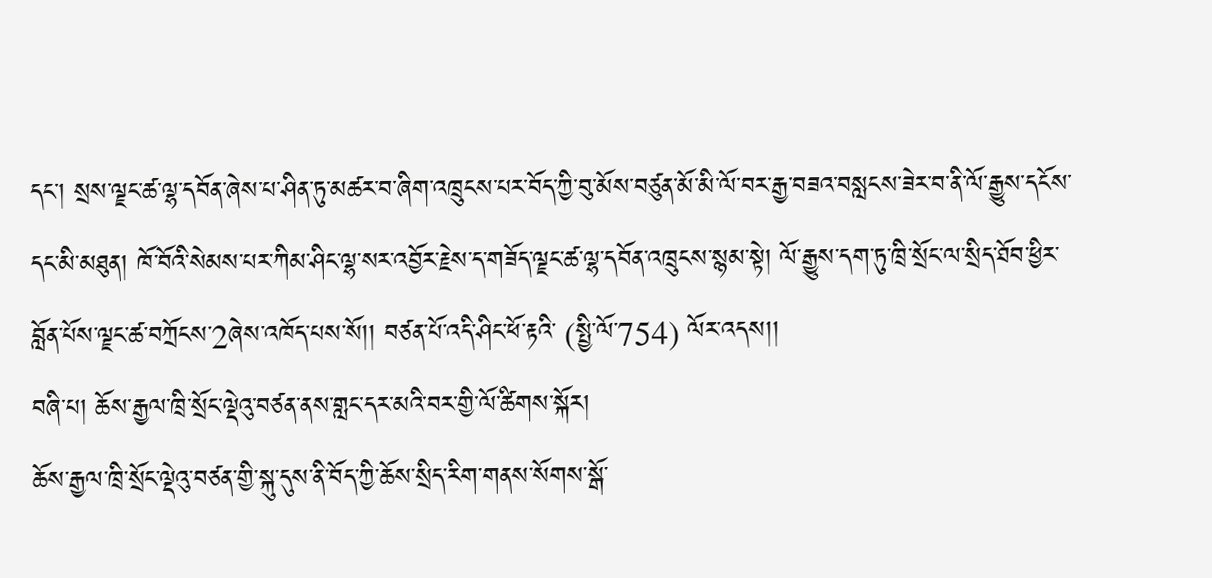དང་། སྲས་ལྗང་ཚ་ལྷ་དབོན་ཞེས་པ་ཤིན་ཏུ་མཚར་བ་ཞིག་འཁྲུངས་པར་བོད་ཀྱི་བུ་མོས་བཙུན་མོ་མི་ལོ་བར་རྒྱ་བཟའ་བསླངས་ཟེར་བ་ནི་ལོ་རྒྱུས་དངོས་དང་མི་མཐུན། ཁོ་བོའི་སེམས་པར་ཀིམ་ཤིང་ལྷ་སར་འབྱོར་རྗེས་ད་གཟོད་ལྗང་ཚ་ལྷ་དབོན་འཁྲུངས་སྙམ་སྟེ། ལོ་རྒྱུས་དག་ཏུ་ཁྲི་སྲོང་ལ་སྲིད་ཐོབ་ཕྱིར་བློན་པོས་ལྗང་ཚ་བཀྲོངས་2ཞེས་འཁོད་པས་སོ།། བཙན་པོ་འདི་ཤིང་ཕོ་རྟའི་ (སྤྱི་ལོ་754) ལོར་འདས།།
བཞི་པ། ཆོས་རྒྱལ་ཁྲི་སྲོང་ལྡེའུ་བཙན་ནས་གླང་དར་མའི་བར་གྱི་ལོ་ཚིགས་སྐོར།
ཆོས་རྒྱལ་ཁྲི་སྲོང་ལྡེའུ་བཙན་གྱི་སྐུ་དུས་ནི་བོད་ཀྱི་ཆོས་སྲིད་རིག་གནས་སོགས་སྒོ་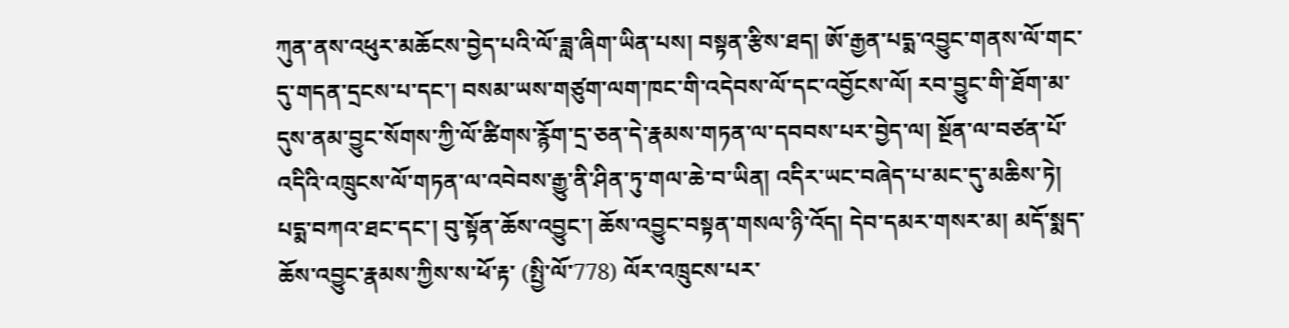ཀུན་ནས་འཕུར་མཆོངས་བྱེད་པའི་ལོ་ཟླ་ཞིག་ཡིན་པས། བསྟན་རྩིས་ཐད། ཨོ་རྒྱན་པདྨ་འབྱུང་གནས་ལོ་གང་དུ་གདན་དྲངས་པ་དང་། བསམ་ཡས་གཙུག་ལག་ཁང་གི་འདེབས་ལོ་དང་འབྱོངས་ལོ། རབ་བྱུང་གི་ཐོག་མ་དུས་ནམ་བྱུང་སོགས་ཀྱི་ལོ་ཚིགས་རྙོག་དྲ་ཅན་དེ་རྣམས་གཏན་ལ་དབབས་པར་བྱེད་ལ། སྔོན་ལ་བཙན་པོ་འདིའི་འཁྲུངས་ལོ་གཏན་ལ་འབེབས་རྒྱུ་ནི་ཤིན་ཏུ་གལ་ཆེ་བ་ཡིན། འདིར་ཡང་བཞེད་པ་མང་དུ་མཆིས་ཏེ། པདྨ་བཀའ་ཐང་དང་། བུ་སྟོན་ཆོས་འབྱུང་། ཆོས་འབྱུང་བསྟན་གསལ་ཉི་འོད། དེབ་དམར་གསར་མ། མདོ་སྨད་ཆོས་འབྱུང་རྣམས་ཀྱིས་ས་ཕོ་རྟ་ (སྤྱི་ལོ་778) ལོར་འཁྲུངས་པར་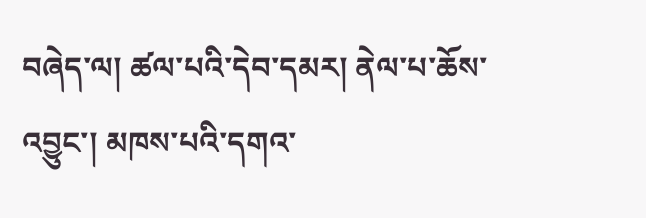བཞེད་ལ། ཚལ་པའི་དེབ་དམར། ནེལ་པ་ཆོས་འབྱུང་། མཁས་པའི་དགའ་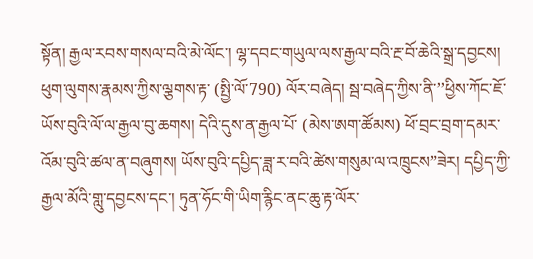སྟོན། རྒྱལ་རབས་གསལ་བའི་མེ་ལོང་། ལྷ་དབང་གཡུལ་ལས་རྒྱལ་བའི་རྔ་བོ་ཆེའི་སྒྲ་དབྱངས། ཕུག་ལུགས་རྣམས་ཀྱིས་ལྕགས་རྟ་ (སྤྱི་ལོ་790) ལོར་བཞེད། སྦ་བཞེད་ཀྱིས་ནི་’’ཕྱིས་ཀོང་ཇོ་ཡོས་བུའི་ལོ་ལ་རྒྱལ་བུ་ཆགས། དེའི་དུས་ན་རྒྱལ་པོ་ (མེས་ཨག་ཚོམས) ཕོ་བྲང་བྲག་དམར་འོམ་བུའི་ཚལ་ན་བཞུགས། ཡོས་བུའི་དཔྱིད་ཟླ་ར་བའི་ཚེས་གསུམ་ལ་འཁྲུངས”ཟེར། དཔྱིད་ཀྱི་རྒྱལ་མོའི་གླུ་དབྱངས་དང་། ཏུན་ཧོང་གི་ཡིག་རྙིང་ནང་ཆུ་རྟ་ལོར་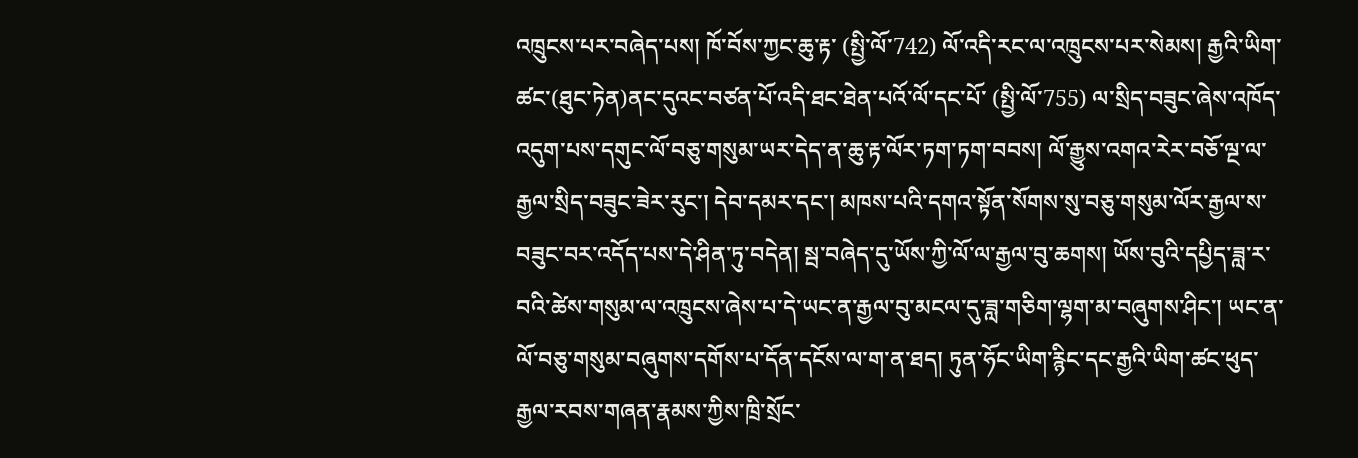འཁྲུངས་པར་བཞེད་པས། ཁོ་བོས་ཀྱང་ཆུ་རྟ་ (སྤྱི་ལོ་742) ལོ་འདི་རང་ལ་འཁྲུངས་པར་སེམས། རྒྱའི་ཡིག་ཚང་(ཐུང་ཏེན)ནང་དུའང་བཙན་པོ་འདི་ཐང་ཐེན་པའོ་ལོ་དང་པོ་ (སྤྱི་ལོ་755) ལ་སྲིད་བཟུང་ཞེས་འཁོད་འདུག་པས་དགུང་ལོ་བཅུ་གསུམ་ཡར་དེད་ན་ཆུ་རྟ་ལོར་ཏག་ཏག་བབས། ལོ་རྒྱུས་འགའ་རེར་བཅོ་ལྔ་ལ་རྒྱལ་སྲིད་བཟུང་ཟེར་རུང་། དེབ་དམར་དང་། མཁས་པའི་དགའ་སྟོན་སོགས་སུ་བཅུ་གསུམ་ལོར་རྒྱལ་ས་བཟུང་བར་འདོད་པས་དེ་ཤིན་ཏུ་བདེན། སྦ་བཞེད་དུ་ཡོས་ཀྱི་ལོ་ལ་རྒྱལ་བུ་ཆགས། ཡོས་བུའི་དཔྱིད་ཟླ་ར་བའི་ཚེས་གསུམ་ལ་འཁྲུངས་ཞེས་པ་དེ་ཡང་ན་རྒྱལ་བུ་མངལ་དུ་ཟླ་གཅིག་ལྷག་མ་བཞུགས་ཤིང་། ཡང་ན་ལོ་བཅུ་གསུམ་བཞུགས་དགོས་པ་དོན་དངོས་ལ་ག་ན་ཐད། ཏུན་ཧོང་ཡིག་རྙིང་དང་རྒྱའི་ཡིག་ཚང་ཕུད་རྒྱལ་རབས་གཞན་རྣམས་ཀྱིས་ཁྲི་སྲོང་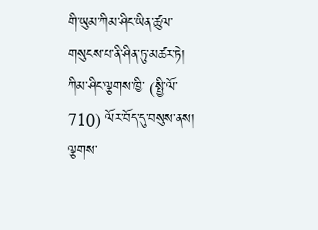གི་ཡུམ་ཀིམ་ཤིང་ཡིན་ཚུལ་གསུངས་པ་ནི་ཤིན་ཏུ་མཚར་ཏེ། ཀིམ་ཤིང་ལྕགས་ཁྱི་ (སྤྱི་ལོ་710) ལོར་བོད་དུ་བསུས་ནས། ལྕགས་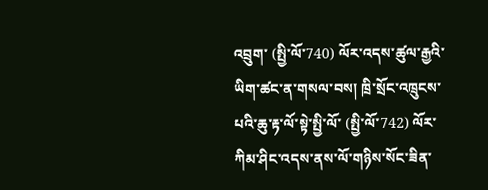འབྲུག་ (སྤྱི་ལོ་740) ལོར་འདས་ཚུལ་རྒྱའི་ཡིག་ཚང་ན་གསལ་བས། ཁྲི་སྲོང་འཁྲུངས་པའི་ཆུ་རྟ་ལོ་སྟེ་སྤྱི་ལོ་ (སྤྱི་ལོ་742) ལོར་ཀིམ་ཤིང་འདས་ནས་ལོ་གཉིས་སོང་ཟིན་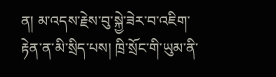ན། མ་འདས་རྗེས་བུ་སྐྱེ་ཟེར་བ་འཇིག་རྟེན་ན་མི་སྲིད་པས། ཁྲི་སྲོང་གི་ཡུམ་ནི་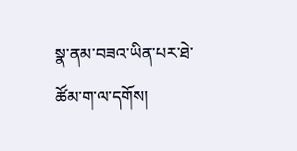སྣ་ནམ་བཟའ་ཡིན་པར་ཐེ་ཚོམ་ག་ལ་དགོས།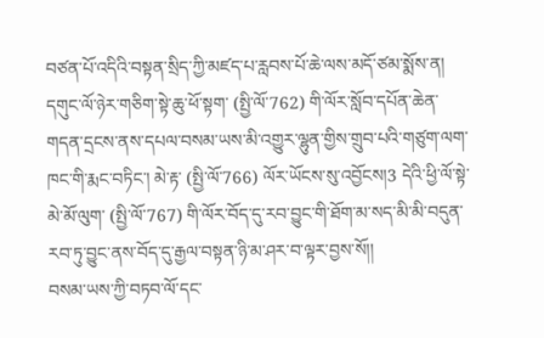བཙན་པོ་འདིའི་བསྟན་སྲིད་ཀྱི་མཛད་པ་རླབས་པོ་ཆེ་ལས་མདོ་ཙམ་སྨོས་ན། དགུང་ལོ་ཉེར་གཅིག་སྟེ་ཆུ་ཕོ་སྟག་ (སྤྱི་ལོ་762) གི་ལོར་སློབ་དཔོན་ཆེན་གདན་དྲངས་ནས་དཔལ་བསམ་ཡས་མི་འགྱུར་ལྷུན་གྱིས་གྲུབ་པའི་གཙུག་ལག་ཁང་གི་རྨང་བཏིང་། མེ་རྟ་ (སྤྱི་ལོ་766) ལོར་ཡོངས་སུ་འབྱོངས།3 དེའི་ཕྱི་ལོ་སྟེ་མེ་མོ་ལུག་ (སྤྱི་ལོ་767) གི་ལོར་བོད་དུ་རབ་བྱུང་གི་ཐོག་མ་སད་མི་མི་བདུན་རབ་ཏུ་བྱུང་ནས་བོད་དུ་རྒྱལ་བསྟན་ཉི་མ་ཤར་བ་ལྟར་བྱས་སོ།།
བསམ་ཡས་ཀྱི་བཏབ་ལོ་དང་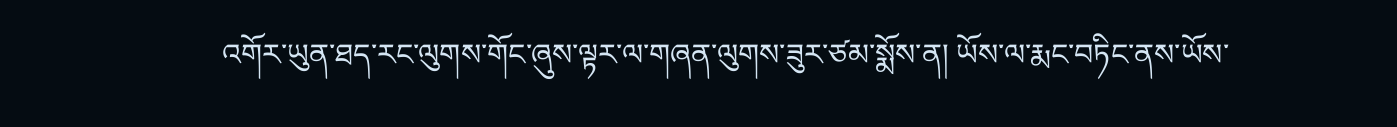འགོར་ཡུན་ཐད་རང་ལུགས་གོང་ཞུས་ལྟར་ལ་གཞན་ལུགས་ཟུར་ཙམ་སྨོས་ན། ཡོས་ལ་རྨང་བཏིང་ནས་ཡོས་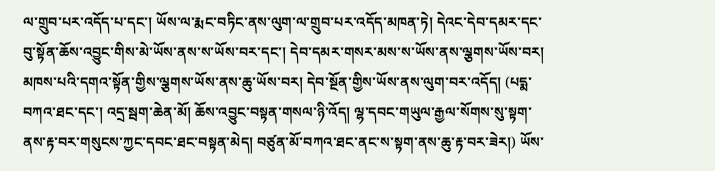ལ་གྲུབ་པར་འདོད་པ་དང་། ཡོས་ལ་རྨང་བཏིང་ནས་ལུག་ལ་གྲུབ་པར་འདོད་མཁན་ཏེ། དེའང་དེབ་དམར་དང་བུ་སྟོན་ཆོས་འབྱུང་གིས་མེ་ཡོས་ནས་ས་ཡོས་བར་དང་། དེབ་དམར་གསར་མས་ས་ཡོས་ནས་ལྕགས་ཡོས་བར། མཁས་པའི་དགའ་སྟོན་གྱིས་ལྕགས་ཡོས་ནས་ཆུ་ཡོས་བར། དེབ་སྔོན་གྱིས་ཡོས་ནས་ལུག་བར་འདོད། (པདྨ་བཀའ་ཐང་དང་། འདྲ་སྦག་ཆེན་མོ། ཆོས་འབྱུང་བསྟན་གསལ་ཉི་འོད། ལྷ་དབང་གཡུལ་རྒྱལ་སོགས་སུ་སྟག་ནས་རྟ་བར་གསུངས་ཀྱང་དབང་ཐང་བསྟན་མེད། བཙུན་མོ་བཀའ་ཐང་ནང་ས་སྟག་ནས་ཆུ་རྟ་བར་ཟེར།) ཡོས་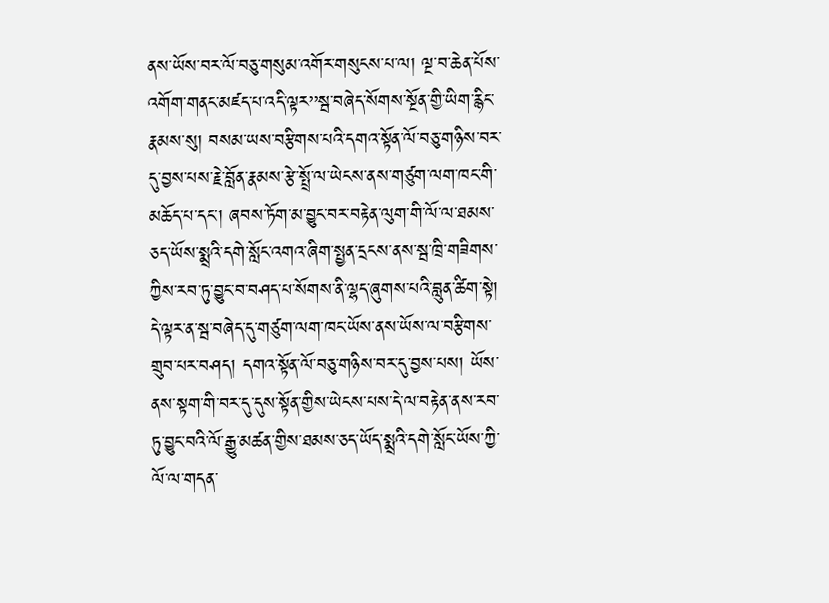ནས་ཡོས་བར་ལོ་བཅུ་གསུམ་འགོར་གསུངས་པ་ལ། ལྔ་བ་ཆེན་པོས་འགོག་གནང་མཛད་པ་འདི་ལྟར’’སྦ་བཞེད་སོགས་སྔོན་གྱི་ཡིག་རྙིང་རྣམས་སུ། བསམ་ཡས་བརྩིགས་པའི་དགའ་སྟོན་ལོ་བཅུ་གཉིས་བར་དུ་བྱས་པས་རྗེ་བློན་རྣམས་རྩེ་སྤྲོ་ལ་ཡེངས་ནས་གཙུག་ལག་ཁང་གི་མཆོད་པ་དང་། ཞབས་ཏོག་མ་བྱུང་བར་བརྟེན་ལུག་གི་ལོ་ལ་ཐམས་ཅད་ཡོས་སྨྲའི་དགེ་སློང་འགའ་ཞིག་སྤྱན་དྲངས་ནས་སྦ་ཁྲི་གཟིགས་ཀྱིས་རབ་ཏུ་བྱུང་བ་བཤད་པ་སོགས་ནི་ལྷད་ཞུགས་པའི་བླུན་ཚིག་སྟེ། དེ་ལྟར་ན་སྦ་བཞེད་དུ་གཙུག་ལག་ཁང་ཡོས་ནས་ཡོས་ལ་བརྩིགས་གྲུབ་པར་བཤད། དགའ་སྟོན་ལོ་བཅུ་གཉིས་བར་དུ་བྱས་པས། ཡོས་ནས་སྟག་གི་བར་དུ་དུས་སྟོན་གྱིས་ཡེངས་པས་དེ་ལ་བརྟེན་ནས་རབ་ཏུ་བྱུང་བའི་ལོ་རྒྱུ་མཚན་གྱིས་ཐམས་ཅད་ཡོད་སྨྲའི་དགེ་སློང་ཡོས་ཀྱི་ལོ་ལ་གདན་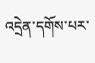འདྲེན་དགོས་པར་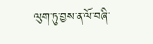ལུག་ཏུ་བྱས་ན་ལོ་བཞི་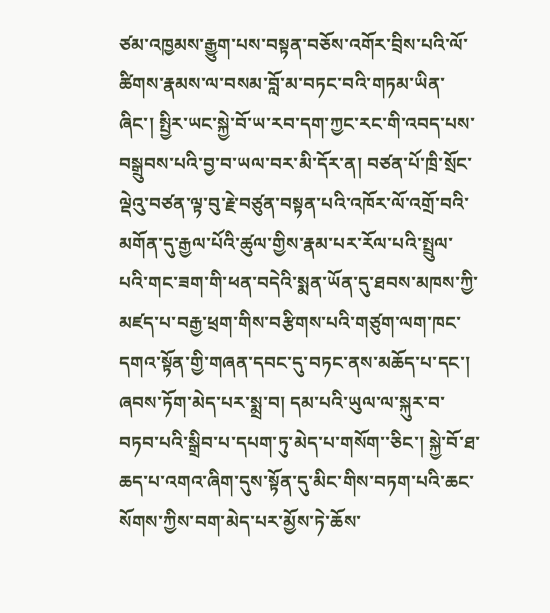ཙམ་འཁྱམས་རྒྱུག་པས་བསྟན་བཅོས་འགོར་བྲིས་པའི་ལོ་ཚིགས་རྣམས་ལ་བསམ་བློ་མ་བཏང་བའི་གཏམ་ཡིན་ཞིང་། སྤྱིར་ཡང་སྐྱེ་བོ་ཡ་རབ་དག་ཀྱང་རང་གི་འབད་པས་བསྒྲུབས་པའི་བྱ་བ་ཡལ་བར་མི་དོར་ན། བཙན་པོ་ཁྲི་སྲོང་ལྡེའུ་བཙན་ལྟ་བུ་རྗེ་བཙུན་བསྟན་པའི་འཁོར་ལོ་འགྲོ་བའི་མགོན་དུ་རྒྱལ་པོའི་ཚུལ་གྱིས་རྣམ་པར་རོལ་པའི་སྤྲུལ་པའི་གང་ཟག་གི་ཕན་བདེའི་སྨན་ཡོན་དུ་ཐབས་མཁས་ཀྱི་མཛད་པ་བརྒྱ་ཕྲག་གིས་བརྩིགས་པའི་གཙུག་ལག་ཁང་དགའ་སྟོན་གྱི་གཞན་དབང་དུ་བཏང་ནས་མཆོད་པ་དང་། ཞབས་ཏོག་མེད་པར་སྨྲ་བ། དམ་པའི་ཡུལ་ལ་སྐུར་བ་བཏབ་པའི་སྒྲིབ་པ་དཔག་ཏུ་མེད་པ་གསོག་་ཅིང་། སྐྱེ་བོ་ཐ་ཆད་པ་འགའ་ཞིག་དུས་སྟོན་དུ་མིང་གིས་བཏག་པའི་ཆང་སོགས་ཀྱིས་བག་མེད་པར་མྱོས་ཏེ་ཆོས་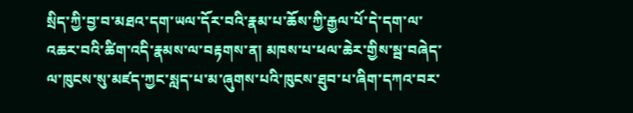སྲིད་ཀྱི་བྱ་བ་མཐའ་དག་ཡལ་དོར་བའི་རྣམ་པ་ཆོས་ཀྱི་རྒྱལ་པོ་དེ་དག་ལ་འཆར་བའི་ཚིག་འདི་རྣམས་ལ་བརྟགས་ན། མཁས་པ་ཕལ་ཆེར་གྱིས་སྦ་བཞེད་ལ་ཁུངས་སུ་མཛད་ཀྱང་སླད་པ་མ་ཞུགས་པའི་ཁུངས་ཐུབ་པ་ཞིག་དཀའ་བར་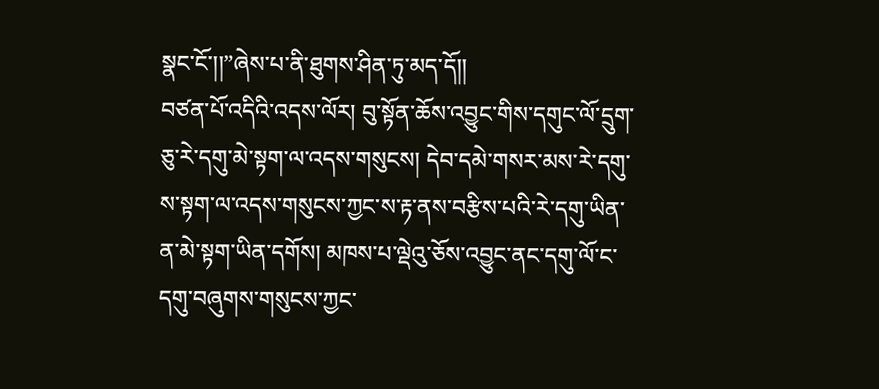སྣང་ངོ་།།”ཞེས་པ་ནི་ཐུགས་ཤིན་ཏུ་མད་དོ།།
བཙན་པོ་འདིའི་འདས་ལོར། བུ་སྟོན་ཆོས་འབྱུང་གིས་དགུང་ལོ་དྲུག་ཅུ་རེ་དགུ་མེ་སྟག་ལ་འདས་གསུངས། དེབ་དམེ་གསར་མས་རེ་དགུ་ས་སྟག་ལ་འདས་གསུངས་ཀྱང་ས་རྟ་ནས་བརྩིས་པའི་རེ་དགུ་ཡིན་ན་མེ་སྟག་ཡིན་དགོས། མཁས་པ་ལྡེའུ་ཅོས་འབྱུང་ནང་དགུ་ལོ་ང་དགུ་བཞུགས་གསུངས་ཀྱང་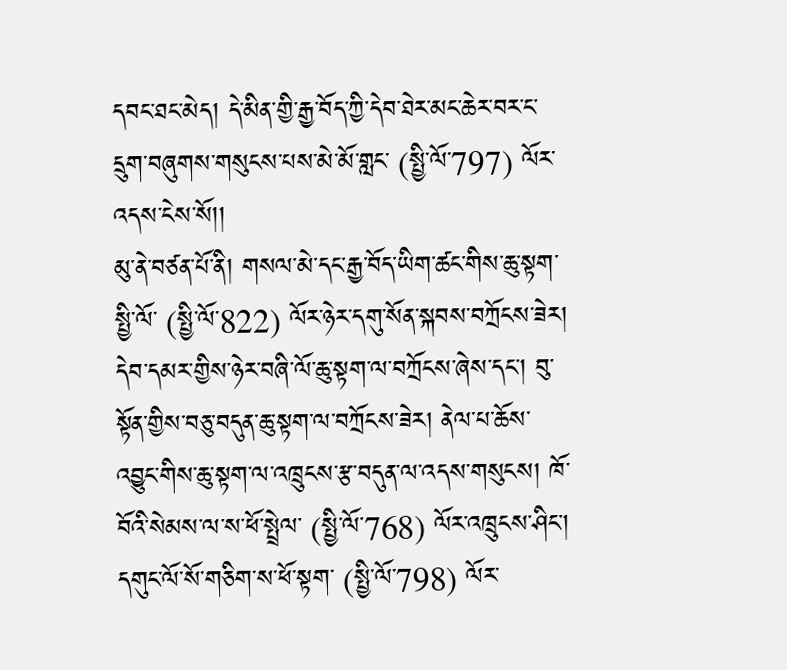དབང་ཐང་མེད། དེ་མིན་གྱི་རྒྱ་བོད་ཀྱི་དེབ་ཐེར་མང་ཆེར་བར་ང་དྲུག་བཞུགས་གསུངས་པས་མེ་མོ་གླང་ (སྤྱི་ལོ་797) ལོར་འདས་ངེས་སོ།།
མུ་ནེ་བཙན་པོ་ནི། གསལ་མེ་དང་རྒྱ་བོད་ཡིག་ཚང་གིས་ཆུ་སྟག་སྤྱི་ལོ་ (སྤྱི་ལོ་822) ལོར་ཉེར་དགུ་སོན་སྐབས་བཀྲོངས་ཟེར། དེབ་དམར་གྱིས་ཉེར་བཞི་ལོ་ཆུ་སྟག་ལ་བཀྲོངས་ཞེས་དང་། བུ་སྟོན་གྱིས་བཅུ་བདུན་ཆུ་སྟག་ལ་བཀྲོངས་ཟེར། ནེལ་པ་ཆོས་འབྱུང་གིས་ཆུ་སྟག་ལ་འཁྲུངས་རྩ་བདུན་ལ་འདས་གསུངས། ཁོ་བོའི་སེམས་ལ་ས་ཕོ་སྤྲེལ་ (སྤྱི་ལོ་768) ལོར་འཁྲུངས་ཤིང་། དགུང་ལོ་སོ་གཅིག་ས་ཕོ་སྟག་ (སྤྱི་ལོ་798) ལོར་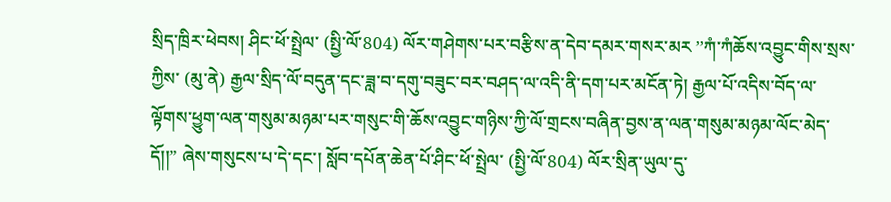སྲིད་ཁྲིར་ཕེབས། ཤིང་ཕོ་སྤྲེལ་ (སྤྱི་ལོ་804) ལོར་གཤེགས་པར་བརྩིས་ན་དེབ་དམར་གསར་མར ’’ཀཾ་ཀཾཆོས་འབྱུང་གིས་སྲས་ཀྱིས་ (མུ་ནེ) རྒྱལ་སྲིད་ལོ་བདུན་དང་ཟླ་བ་དགུ་བཟུང་བར་བཤད་ལ་འདི་ནི་དག་པར་མངོན་ཏེ། རྒྱལ་པོ་འདིས་བོད་ལ་ལྟོགས་ཕྱུག་ལན་གསུམ་མཉམ་པར་གསུང་གི་ཆོས་འབྱུང་གཉིས་ཀྱི་ལོ་གྲངས་བཞིན་བྱས་ན་ལན་གསུམ་མཉམ་ལོང་མེད་དོ།།” ཞེས་གསུངས་པ་དེ་དང་། སློབ་དཔོན་ཆེན་པོ་ཤིང་ཕོ་སྤྲེལ་ (སྤྱི་ལོ་804) ལོར་སྲིན་ཡུལ་དུ་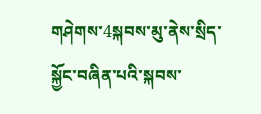གཤེགས་4སྐབས་མུ་ནེས་སྲིད་སྐྱོང་བཞིན་པའི་སྐབས་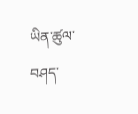ཡིན་ཚུལ་བཤད་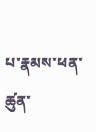པ་རྣམས་ཕན་ཚུན་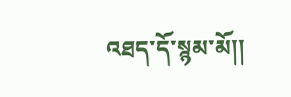འཐད་དོ་སྙམ་མོ།།